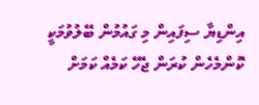އިންޑިޔާ ސިފައިން މި ގައުމުން ބޭލުވުމަކީ ކޮންމެހެން ކުރަން ޖެހޭ ކަމެއް ކަމަށް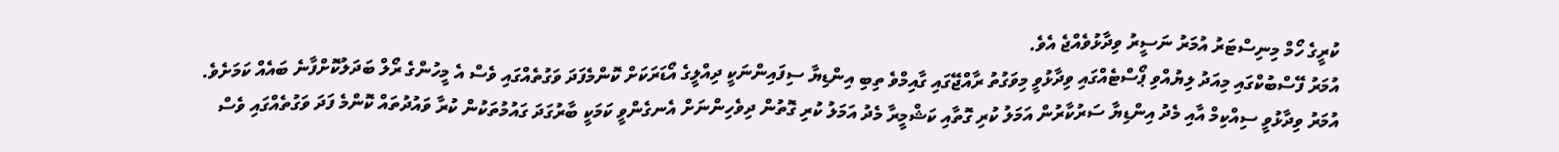ކުރީގެ ހޯމް މިނިސްޓަރު އުމަރު ނަސީރު ވިދާޅުވެއްޖެ އެވެ.
އުމަރު ފޭސްބުކްގައި މިއަދު ލިޔުއްވި ޕޯސްޓެއްގައި ވިދާޅުވީ މިވަގުތު ރާއްޖޭގައި ގާއިމްވެ ތިބި އިންޑިޔާ ސިފައިންނަކީ ދިއްލީގެ އޯޑަރަކަށް ކޮންމެފަދަ ވަގުތެއްގައި ވެސް އެ މީހުންގެ ރޯލް ބަދަލުކޮށްފާނެ ބައެއް ކަމަށެވެ.
އުމަރު ވިދާޅުވީ ސިއްކިމް އާއި މެދު އިންޑިޔާ ސަރުކާރުން އަމަލު ކުރި ގޮތާއި ކަޝްމީރާ މެދު އަމަލު ކުރި ގޮތުން ދިވެހިންނަށް އެނގެންވީ ކަމަކީ ބާރުގަދަ ގައުމުތަކުން ކުރާ ވައުދުތައް ކޮންމެ ފަދަ ވަގުތެއްގައި ވެސް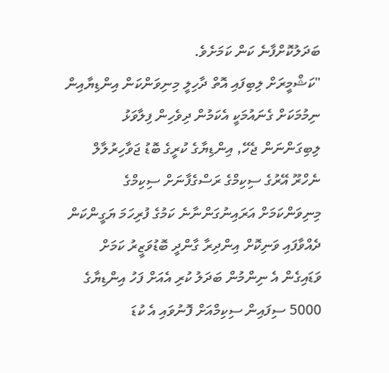ބަދަލުކޮށްފާނެ ކަން ކަމަށެވެ.
"ކަޝްމީރަށް ލިބިފައި އޮތް ދާހިލީ މިނިވަންކަން އިންޑިޔާއިން ނިމުމަކަށް ގެނައުމަކީ އެކަމުން ދިވެހިން ފިލާވަޅު ލިބިގަންނަން ޖެހޭ, އިންޑިޔާގެ ކުރީގެ ބޮޑު ޖަވާހިރުލާލް ނެހްރޫ އޭރުގެ ސިކިމްގެ ރަސްގެފާނަށް ސިކިމްގެ މިނިވަންކަމަށް އަރައިނުގަންނާނެ ކަމުގެ ފުރިހަމަ ޔަގީންކަން ދެއްވާފައި ވަނިކޮށް އިންދިރާ ގާންދީ ބޮޑުވަޒީރު ކަމަށް ވަޑައިގެން އެ ނިންމުން ބަދަލު ކުރި އެއަށް ފަހު އިންޑިޔާގެ 5000 ސިފައިން ސިކިމްއަށް ފޮނުވައި އެ ކުޑަ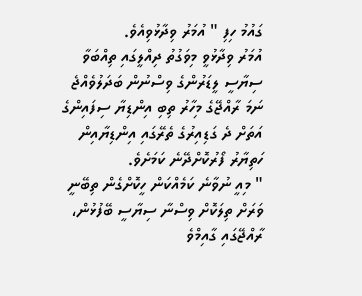ގައުމު ހިފި " އުމަރު ވިދާޅުވިއެވެ.
އުމަރު ވިދާޅުވީ މިވަގުތު ދިއްލީގައި ތިއްބަވާ ސިޔާސީ ލީޑަރުންގެ ވިސްނުން ބަދަލުވެއްޖެ ނަމަ ރާއްޖޭގެ މިހާރު ތިބި އިންޑިޔާ ސިފައިންގެ އަތަށް ދެ ގަޑިއިރުގެ ތެރޭގައި އިންޑިޔާއިން ހަތިޔާރު ފޯރުކޮށްދޭނެ ކަމަށެވެ.
" މިއީ ނުވާނެ ކަމެއްކަން ހީކޮށްގެން ތިބޭނީ ވަރަށް ތިލަކޮށް ވިސްނާ ސިޔާސީ ބޭފުޅުން، ރާއްޖޭގައި ގާއިމްވެ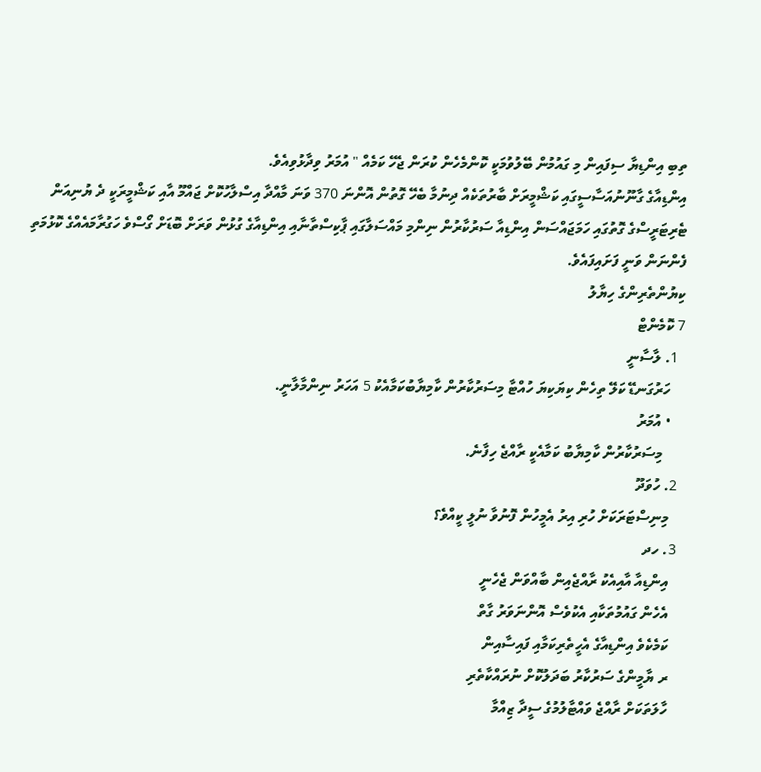ތިބި އިންޑިޔާ ސިފައިން މި ގައުމުން ބޭލުވުމަކީ ކޮންމެހެން ކުރަން ޖެހޭ ކަމެއް " އުމަރު ވިދާޅުވިއެވެ.
އިންޑިއާގެ ގާނޫނުއަސާސީގައި ކަޝްމީރަށް ބާރުތަކެއް ދިނުމާ ބެހޭ ގޮތުން އޮންނަ 370 ވަނަ މާއްދާ އިސްލާހުކޮށް ޖައްމޫ އާއި ކަޝްމީރަކީ ދެ ޔުނިއަން ޓެރިޓަރީސްގެ ގޮތުގައި ހަމަޖައްސަން އިންޑިއާ ސަރުކާރުން ނިންމި މައްސަލާގައި ޕާކިސްތާނާއި އިންޑިއާގެ ގުޅުން ވަރަށް ބޮޑަށް ގޯސްވެ ހަގުރާމައެއްގެ ކޮޅުމަތި ފެންނަން ވަނީ ފަށައިފައެވެ.
ކިޔުންތެރިންގެ ހިޔާލު
7 ކޮމެންޓް
  1. ލާސާނީ
    ހަރުގަނޑޭ ކަލޭ ތިހެން ކިޔަކިޔަ ހުއްޓާ މިސަރުކާރުން ކާމިޔާބުކަމާއެކު 5 އަހަރު ނިންމާލާނީ.
    • އުމަރު
      މިސަރުކާރުން ކާމިޔާބު ކަމާއެކީ ރާއްޖެ ހިފާނެ.
  2. ހުވަދޫ
    މިނިސްޓަރަކަށް ހުރި އިރު އެމީހުން ފޮނުވާ ނުލީ ކީއްވެ؟
  3. ހދ
    އިންޑިއާ އާއިއެކު ރާއްޖެއިން ބާއްވަން ޖެހެނީ
    އެހެން ގައުމުތަކާއި އެކުވެސް އޮންނަވަރު ގާތް
    ކަމެކެވެ އިންޑިއާގެ އެހީތެރިކަމާއި ފައިސާއިން
    ރ ޔާމީންގެ ސަރުކާރު ބަދަލުކޮށް ނުރައްކާތެރި
    ހާލަތަކަށް ރާއްޖެ ވައްޓާލުމުގެ ސީދާ ޒިއްމާ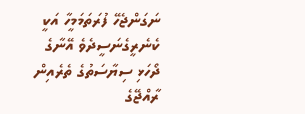ނަގަންޖެހޭ ފުރަތަމަމީހާ އަކީ ކެނެރީގެނަސީދެވެ އޭނާގެ ދޯހަޅި ސިޔާސަތުގެ ތެރެއިން ރާއްޖޭގެ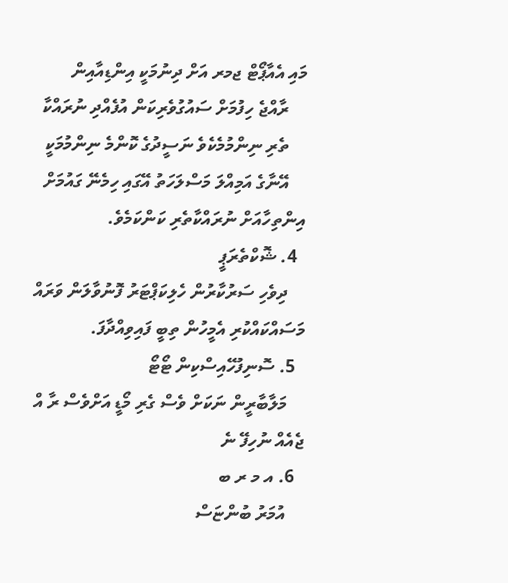މައި އެއާޕޯޓް ޖމރ އަށް ދިނުމަކީ އިންޑިއާއިން
    ރާއްޖެ ހިފުމަށް ސައުގުވެރިކަން އުފެއްދި ނުރައްކާ
    ތެރި ނިންމުމެކެވެ ނަސީދުގެ ކޮންމެ ނިންމުމަކީ
    އޭނާގެ އަމިއްލަ މަސްލަހަތު އޭގައި ހިމެނޭ ގައުމަށް އިންތިހާއަށް ނުރައްކާތެރި ކަންކަމެވެ.
  4. ޝޮކްތެރަޕީ
    ދިވެހި ސަރުކާރުން ހެލިކަޕްޓަރު ފޮނުވާލަން ވަރައް މަސައްކައްކުރި އެމީހުން ތިބީ ފައިވިއްދާފަ.
  5. ސޮނިފުހޭއިސްކިން ޓޯޓޯ
    މަލާބާރީން ނަކަށް ވެސް ގެރި މޯޑީ އަށްވެސް ރާ އް ޖެއެއް ނުހިފޭ ނެ
  6. އ މ ރ ބ
    އުމަރު ބުންޏަސް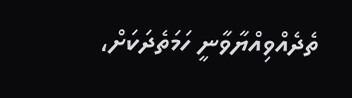ތެދެއްވިއްޔާވާނީ ހަމަތެދަކަށް،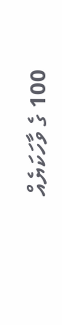100 ގެ ވާހަކަޔެއް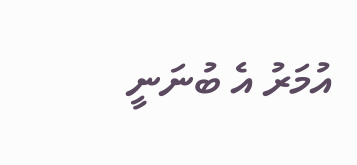އުމަރު އެ ބުނަނީ